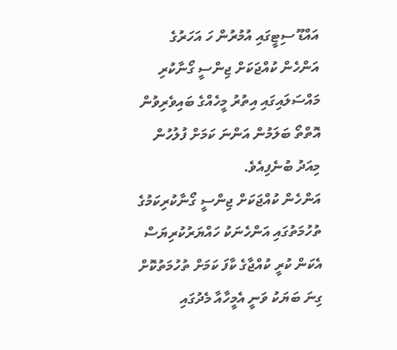އައްޑޫ ސިޓީގައި އުމުރުން ހަ އަހަރުގެ އަންހެން ކުއްޖަކަށް ޖިންސީ ގޯނާކުރި މައްސަލައިގައި އިތުރު މީހެއްގެ ބައިވެރިވުން އޮތްތޯ ބަލަމުން އަންނަ ކަމަށް ފުލުހުން މިއަދު ބުނެފިއެވެ.
އަންހެން ކުއްޖަކަށް ޖިންސީ ގޯނާކުރިކަމުގެ ތުހުމަތުގައި އަންހެނަކު ހައްޔަރުކުރިޔަސް އެކަން ކުރީ ކުއްޖާގެ ކާފަ ކަމަށް ތުހުމަތުކޮށް ގިނަ ބަޔަކު ވަނީ އެމީހާއާ މެދުގައި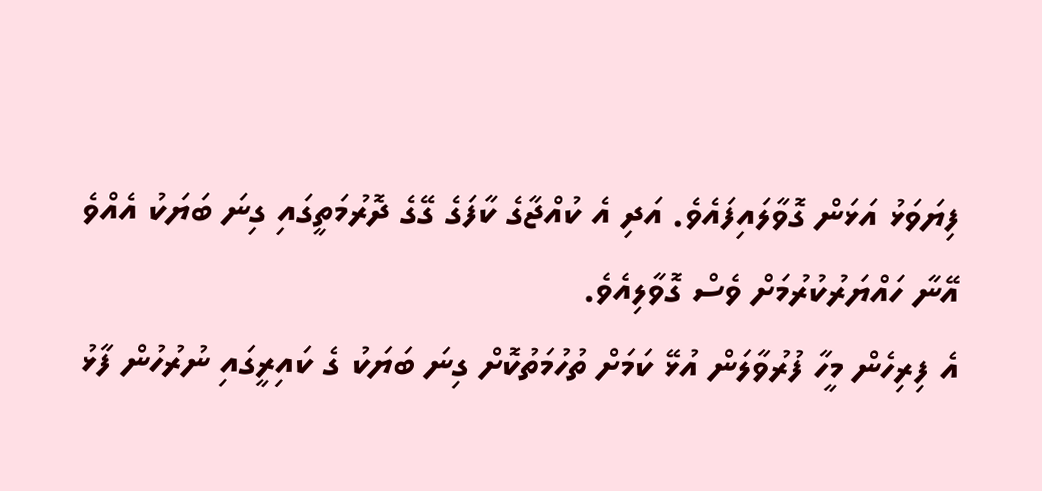ފިޔަވަޅު އަޅަން ގޮވާލައިފައެވެ. އަދި އެ ކުއްޖާގެ ކާފަގެ ގޭގެ ދޮރުމަތީގައި ގިނަ ބަޔަކު އެއްވެ އޭނާ ހައްޔަރުކުރުމަށް ވެސް ގޮވާލިއެވެ.
އެ ފިރިހެން މީހާ ފުރުވާލަން އުޅޭ ކަމަށް ތުހުމަތުކޮށް ގިނަ ބަޔަކު ގެ ކައިރީގައި ނުރުހުން ފާޅު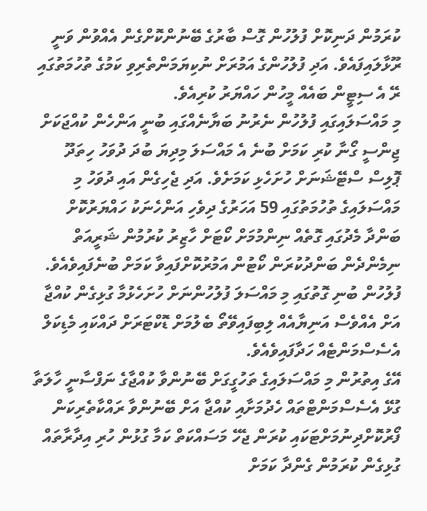ކުރަމުން ދަނިކޮށް ފުލުހުން ގޮސް ބާރުގެ ބޭނުންކޮށްގެން އެއްވުން ވަނީ ރޫޅާލައިފައެވެ. އަދި ފުލުހުންގެ އަމުރަށް ނުކިޔަމަންތެރިވި ކަމުގެ ތުހުމަތުގައި ރޭ އެ ސިޓީން ބައެއް މީހުން ހައްޔަރު ކުރިއެވެ.
މި މައްސަލައިގައި ފުލުހުން ނެރުނު ބަޔާނެއްގައި ބުނީ އަންހެން ކުއްޖަކަށް ޖިންސީ ގޯނާ ކުރި ކަމަށް ބުނެ އެ މައްސަލަ މިދިޔަ ބުދަ ދުވަހު ހިތަދޫ ޕޮލިސް ސްޓޭޝަނަށް ހުށަހެޅި ކަމަށެވެ. އަދި ޖެހިގެން އައި ދުވަހު މި މައްސަލައިގެ ތުހުމަތުގައި 59 އަހަރުގެ ދިވެހި އަންހެނަކު ހައްޔަރުކޮށް ބަންދާ މެދުގައި ގޮތެއް ނިންމުމަށް ކޯޓަށް ހާޒިރު ކުރުމުން ޝަރީއަތް ނިމެންދެން ބަންދުކުރަން ކޯޓުން އަމުރުކޮށްފައިވާ ކަމަށް ބުނެފައިވެއެވެ.
ފުލުހުން ބުނި ގޮތުގައި މި މައްސަލަ ފުލުހުންނަށް ހުށަހެޅުމާ ގުޅިގެން ކުއްޖާ އަށް އެއްވެސް އަނިޔާއެއް ލިބިފައިވޭތޯ ބެލުމަށް ޑޮކްޓަރަށް ދައްކައި މެޑިކަލް އެސެސްމަންޓެއް ހަދާފައިވެއެވެ.
އޭގެ އިތުރުން މި މައްސަލައިގެ ތަހުގީގަށް ބޭނުންވާ ކުއްޖާގެ ނަފްސާނީ ހާލަތާ ގުޅޭ އެސެސްމަންޓްތައް ހެދުމަށާއި ކުއްޖާ އަށް ބޭނުންވާ ރައްކާތެރިކަން ފޯރުކޮށްދިނުމަށްޓަކައި ކުރަން ޖެހޭ މަސައްކަތް ކަމާ ގުޅުން ހުރި އިދާރާތައް ގުޅިގެން ކުރަމުން ގެންދާ ކަމަށް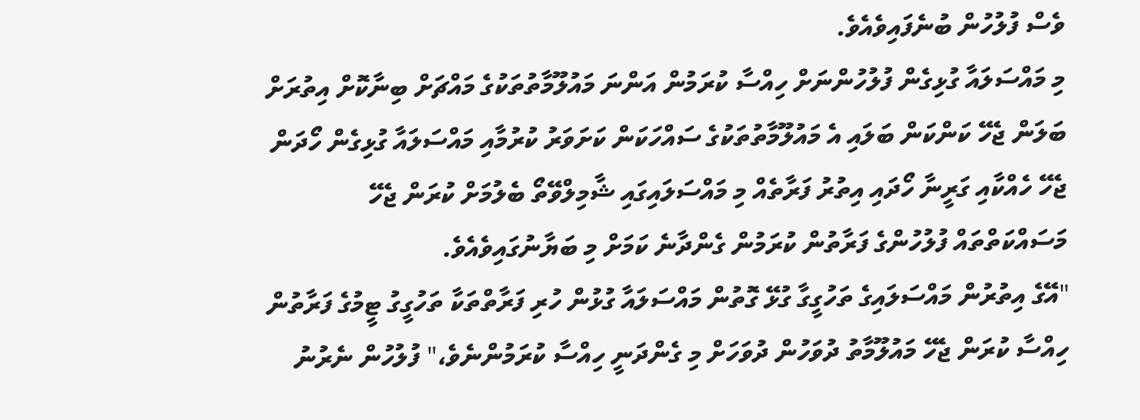ވެސް ފުލުހުން ބުނެފައިވެއެވެ.
މި މައްސަލައާ ގުޅިގެން ފުލުހުންނަށް ހިއްސާ ކުރަމުން އަންނަ މައުލޫމާތުތަކުގެ މައްޗަށް ބިނާކޮށް އިތުރަށް ބަލަން ޖެހޭ ކަންކަން ބަލައި އެ މައުލޫމާތުތަކުގެ ސައްހަކަން ކަށަވަރު ކުރުމާއި މައްސަލައާ ގުޅިގެން ހޯދަން ޖެހޭ ހެއްކާއި ގަރީނާ ހޯދައި އިތުރު ފަރާތެއް މި މައްސަލައިގައި ޝާމިލްވޭތޯ ބެލުމަށް ކުރަން ޖެހޭ މަސައްކަތްތައް ފުލުހުންގެ ފަރާތުން ކުރަމުން ގެންދާނެ ކަމަށް މި ބަޔާނުގައިވެއެވެ.
"އޭގެ އިތުރުން މައްސަލައިގެ ތަހުގީގާ ގުޅޭ ގޮތުން މައްސަލައާ ގުޅުން ހުރި ފަރާތްތަކާ ތަހުގީގު ޓީމުގެ ފަރާތުން ހިއްސާ ކުރަން ޖެހޭ މައުލޫމާތު ދުވަހުން ދުވަހަށް މި ގެންދަނީ ހިއްސާ ކުރަމުންނެވެ،" ފުލުހުން ނެރުނު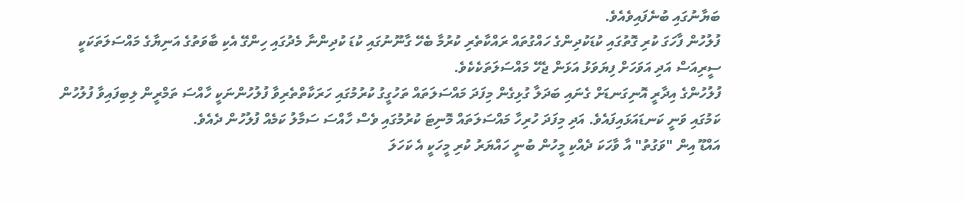ބަޔާނުގައި ބުނެފައިވެއެވެ.
ފުލުހުން ފާހަގަ ކުރި ގޮތުގައި ކުޑަކުދިންގެ ހައްގުތައް ރައްކާތެރި ކުރުމާ ބެހޭ ގާނޫނުގައި ކުޑަ ކުދިންނާ މެދުގައި ހިންގޭ އެކި ބާވަތުގެ އަނިޔާގެ މައްސަލަތަކަކީ ސީރިއަސް އަދި އަވަހަށް ފިޔަވަޅު އަޅަން ޖެހޭ މައްސަލަތަކެކެވެ.
ފުލުހުންގެ އިދާރީ އޮނިގަނޑަށް ގެނައި ބަދަލާ ގުޅިގެން މިފަދަ މައްސަލަތައް ތަހުގީގު ކުރުމުގައި ހަރަކާތްތެރިވާ ފުލުހުންނަކީ ހާއްސަ ތަމްރީން ލިބިފައިވާ ފުލުހުން ކަމުގައި ވަނީ ކަނޑައަޅައިފައެވެ. އަދި މިފަދަ ހުރިހާ މައްސަލަތައް މޮނިޓަ ކުރުމުގައި ވެސް ހާއްސަ ސަމާލު ކަމެއް ފުލުހުން ދެއެވެ.
އައްޑޫ އިން "ވަގުތު" އާ ވާހަކަ ދެއްކި މީހުން ބުނީ ހައްޔަރު ކުރި މީހަކީ އެ ކަހަލަ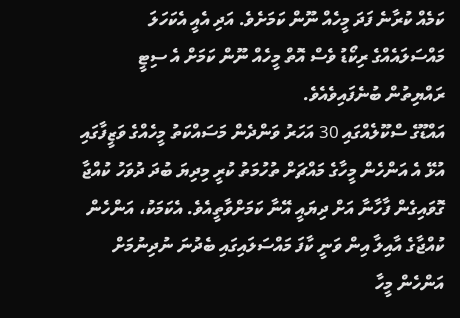ކަމެއް ކުރާނެ ފަދަ މީހެއް ނޫން ކަމަށެވެ. އަދި އެއީ އެކަހަލަ މައްސަލައެއްގެ ރިކޯޑު ވެސް އޮތް މީހެއް ނޫން ކަމަށް އެ ސިޓީ ރައްޔިތުން ބުނެފައިވެއެވެ.
އައްޑޫގެ ސްކޫލެއްގައި 30 އަހަރު ވަންދެން މަސައްކަތު މީހެއްގެ ވަޒީފާގައި އުޅޭ އެ އަންހެން މީހާގެ މައްޗަށް ތުހުމަތު ކުރީ މިދިޔަ ބުދަ ދުވަހު ކުއްޖާ ގޮވައިގެން ފާހާނާ އަށް ދިޔައީ އޭނާ ކަމަށްވާތީއެވެ. އެކަމަކު، އަންހެން ކުއްޖާގެ އާއިލާ އިން ވަނީ ކާފަ މައްސަލައިގައި ބެދުނަ ނުދިނުމަށް އަންހެން މީހާ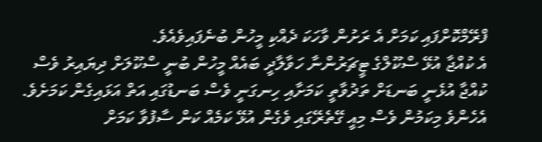ފްރޭމްކޮށްފައި ކަމަށް އެ ރަށުން ވާހަކަ ދެއްކި މީހުން ބުނެފައިވެއެވެ.
އެ ކުއްޖާ އުޅޭ ސްކޫލްގެ ޓީޗަރުންނާ ހަވާލާދީ ބައެއް މީހުން ބުނީ ސްކޫލަށް ދިޔައިރު ވެސް ކުއްޖާ އުޅެނީ ބަނޑަށް ތަދުވާތީ ކަމަށާއި ހިނގަނީ ވެސް ބަނޑުގައި އަތް އަޅައިގެން ކަމަށެވެ. އެހެންވެ މިކަމުން ވެސް މިއީ ގޭތެރޭގައި ވެގެން އުޅޭ ކަމެއް ކަން ސާފުވާ ކަމަށް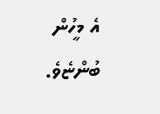އެ މީހުން ބުންޏެވެ.